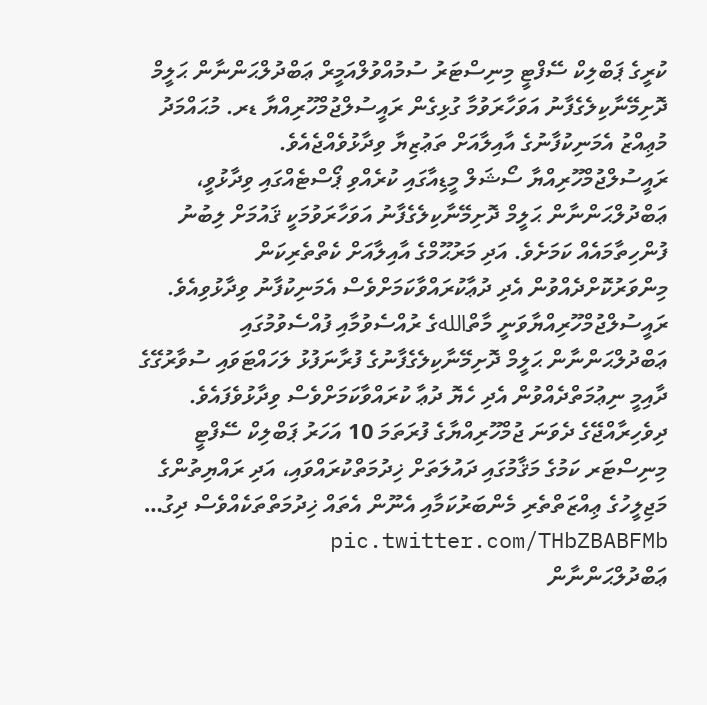ކުރީގެ ޕަބްލިކް ސޭފްޓީ މިނިސްޓަރު ސުމުއްވުލްއަމީރް ޢަބްދުލްޙަންނާން ޙަލީމް ދޮށިމޭނާކިލެގެފާނު އަވަހާރަވުމާ ގުޅިގެން ރައީސުލްޖުމްހޫރިއްޔާ ޑރ. މުޙައްމަދު މުޢިއްޒު އެމަނިކުފާނުގެ އާއިލާއަށް ތަޢުޒިޔާ ވިދާޅުވެއްޖެއެވެ.
ރައީސުލްޖުމްހޫރިއްޔާ ސޯޝަލް މީޑިއާގައި ކުރެއްވި ޕޯސްޓެއްގައި ވިދާޅުވީ، ޢަބްދުލްޙަންނާން ޙަލީމް ދޮށިމޭނާކިލެގެފާނު އަވަހާރަވުމަކީ ޤައުމަށް ލިބުނު ފުންހިތާމައެއް ކަމަށެވެ. އަދި މަރުޙޫމްގެ އާއިލާއަށް ކެތްތެރިކަން މިންވަރުކޮށްދެއްވުން އެދި ދުޢާކުރައްވާކަމަށްވެސް އެމަނިކުފާނު ވިދާޅުވިއެވެ.
ރައީސުލްޖުމްހޫރިއްޔާވަނީ މާތްاللهގެ ރުއްސެވުމާއި ފުއްސެވުމުގައި ޢަބްދުލްޙަންނާން ޙަލީމް ދޮށިމޭނާކިލެގެފާނުގެ ފުރާނަފުޅު ލަހައްޓަވައި ސުވާރުގޭގެ ދާއިމީ ނިޢުމަތްދެއްވުން އެދި ހެޔޮ ދުޢާ ކުރައްވާކަމަށްވެސް ވިދާޅުވެފައެވެ.
ދިވެހިރާއްޖޭގެ ދެވަނަ ޖުމްހޫރިއްޔާގެ ފުރަތަމަ 10 އަހަރު ޕަބްލިކް ސޭފްޓީ މިނިސްޓަރ ކަމުގެ މަޤާމުގައި ދައުލަތަށް ޚިދުމަތްކުރައްވައި، އަދި ރައްޔިތުންގެ މަޖިލީހުގެ ޢިއްޒަތްތެރި މެންބަރުކަމާއި އެނޫން އެތައް ޚިދުމަތްތަކެއްވެސް ދިގު… pic.twitter.com/THbZBABFMb
ޢަބްދުލްޙަންނާން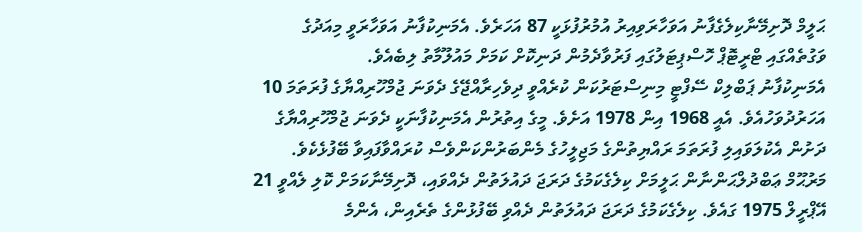ޙަލީމް ދޮށިމޭނާކިލެގެފާނު އަވަހާރަވިއިރު އުމުރުފުޅަކީ 87 އަހަރެވެ. އެމަނިކުފާނު އަވަހާރަވީ މިއަދުގެ ވަގުތެއްގައި ޓްރީޓޮޕް ހޮސްޕިޓަލުގައި ފަރުވާދެމުން ދަނިކޮށް ކަމަށް މައުލޫމާތު ލިބެއެވެ.
އެމަނިކުފާނު ޕަބްލިކް ސޭފްޓީ މިނިސްޓަރުކަން ކުރެއްވީ ދިވެހިރާއްޖޭގެ ދެވަނަ ޖުމްހޫރިއްޔާގެ ފުރަތަމަ 10 އަހަރުދުވަހުއެވެ. އެއީ 1968 އިން 1978 އަށެވެ. މީގެ އިތުރުން އެމަނިކުފާނަކީ ދެވަނަ ޖުމްހޫރިއްޔާގެ ދަށުން އެކުލަވައިލި ފުރަތަމަ ރައްޔިތުންގެ މަޖިލީހުގެ މެންބަރުންކަންވެސް ކުރައްވާފައިވާ ބޭފުޅެކެވެ.
މަރުޙޫމް ޢަބްދުލްޙަންނާން ޙަލީމަށް ކިލެގެކަމުގެ ދަރަޖަ ދައުލަތުން ދެއްވައި، ދޮށިމޭނާކަމަށް ކޮލި ލެއްވީ 21 އޭޕްރީލް 1975 ގައެވެ. ކިލެގެކަމުގެ ދަރަޖަ ދައުލަތުން ދެއްވި ބޭފުޅުންގެ ތެރެއިން، އެންމެ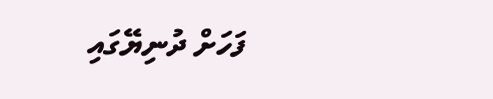ފަހަށް ދުނިޔޭގައި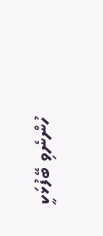ހުންނެވި ބޭފުޅަކީ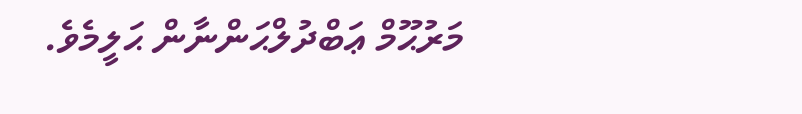މަރުޙޫމް ޢަބްދުލްޙަންނާން ޙަލީމެވެ.